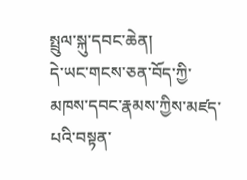སྤྲུལ་སྐུ་དབང་ཆེན།
དེ་ཡང་གངས་ཅན་བོད་ཀྱི་མཁས་དབང་རྣམས་ཀྱིས་མཛད་པའི་བསྟན་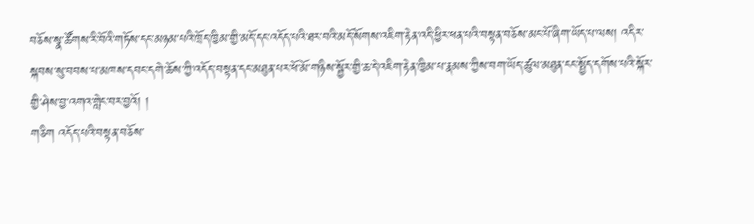བཅོས་སྣ་ཚོགས་རི་བོའི་གཏོས་དང་མཉམ་པའི་ཁྲོད་ཁྱིམ་གྱི་མདོ་དང་འདོད་པའི་ཐར་བའི་མདོ་སོགས་འཇིག་རྟེན་འདི་ཕྱིར་ཕན་པའི་བསྟན་བཅོས་མང་པོ་ཞིག་ཡོད་པ་ལས། འདིར་སྐབས་སུ་བབས་པ་མཁས་དབང་དགེ་ཆོས་ཀྱི་འདོད་བསྟན་དང་མཐུན་པར་ཕོ་མོ་གཉིས་སྦྱོར་གྱི་ཆ་དེ་འཇིག་རྟེན་ཁྱིམ་པ་རྣམས་ཀྱིས་བག་ཡོད་ཚུལ་མཐུན་ངང་སྤྱོད་དགོས་པའི་སྐོར་གྱི་ཤེས་བྱ་འགའ་གླེང་བར་བྱའོ། །
གཅིག འདོད་པའི་བསྟན་བཅོས་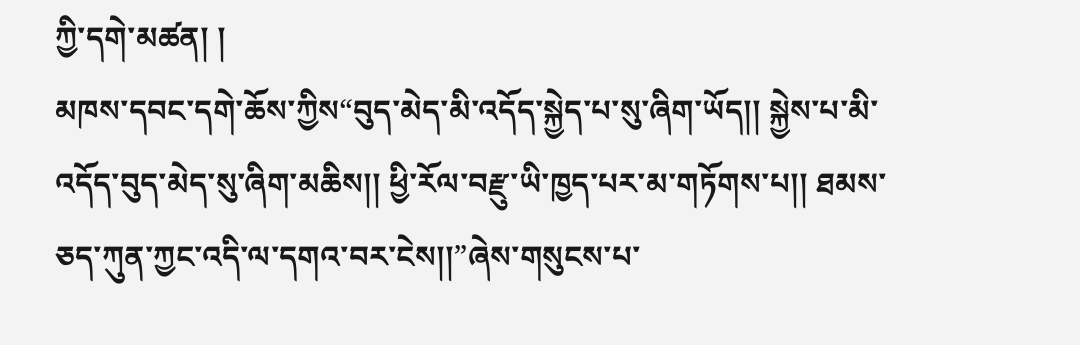ཀྱི་དགེ་མཚན། །
མཁས་དབང་དགེ་ཆོས་ཀྱིས“བུད་མེད་མི་འདོད་སྐྱེད་པ་སུ་ཞིག་ཡོད།། སྐྱེས་པ་མི་འདོད་བུད་མེད་སུ་ཞིག་མཆིས།། ཕྱི་རོལ་བརྫུ་ཡི་ཁྱད་པར་མ་གཏོགས་པ།། ཐམས་ཅད་ཀུན་ཀྱང་འདི་ལ་དགའ་བར་ངེས།།”ཞེས་གསུངས་པ་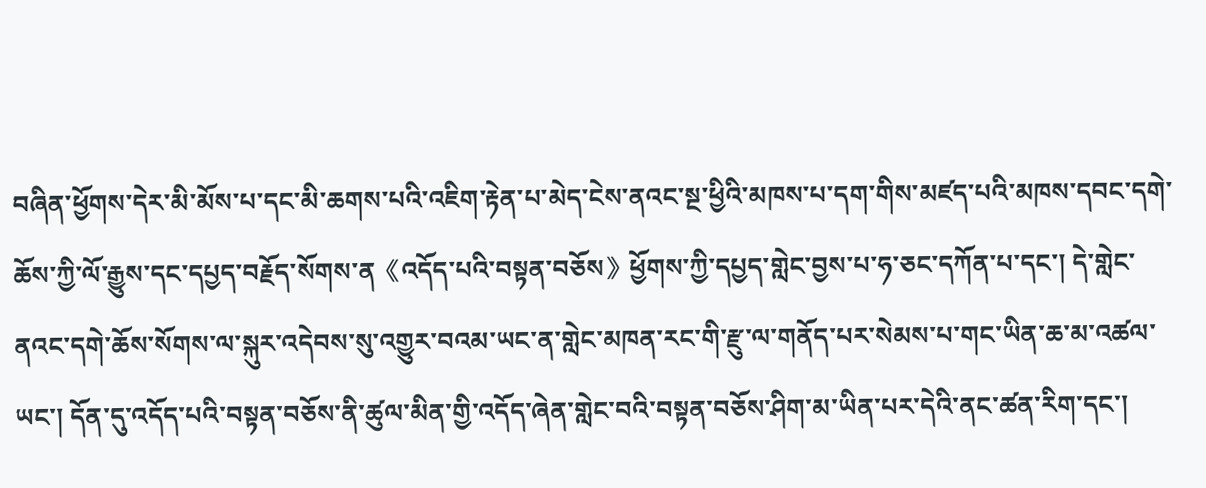བཞིན་ཕྱོགས་དེར་མི་མོས་པ་དང་མི་ཆགས་པའི་འཇིག་རྟེན་པ་མེད་ངེས་ནའང་སྔ་ཕྱིའི་མཁས་པ་དག་གིས་མཛད་པའི་མཁས་དབང་དགེ་ཆོས་ཀྱི་ལོ་རྒྱུས་དང་དཔྱད་བརྗོད་སོགས་ན《འདོད་པའི་བསྟན་བཅོས》ཕྱོགས་ཀྱི་དཔྱད་གླེང་བྱས་པ་ཧ་ཅང་དཀོན་པ་དང་། དེ་གླེང་ནའང་དགེ་ཆོས་སོགས་ལ་སྐུར་འདེབས་སུ་འགྱུར་བའམ་ཡང་ན་གླེང་མཁན་རང་གི་རྫུ་ལ་གནོད་པར་སེམས་པ་གང་ཡིན་ཆ་མ་འཚལ་ཡང་། དོན་དུ་འདོད་པའི་བསྟན་བཅོས་ནི་ཚུལ་མིན་གྱི་འདོད་ཞེན་གླེང་བའི་བསྟན་བཅོས་ཤིག་མ་ཡིན་པར་དེའི་ནང་ཚན་རིག་དང་།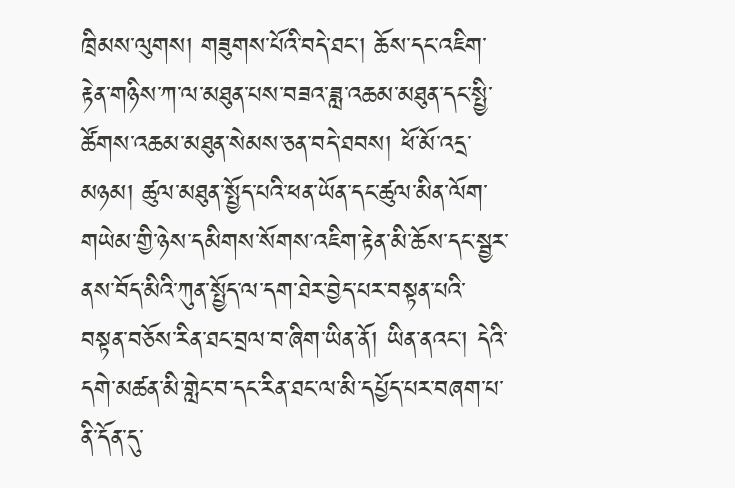ཁྲིམས་ལུགས། གཟུགས་པོའི་བདེ་ཐང་། ཆོས་དང་འཇིག་རྟེན་གཉིས་ཀ་ལ་མཐུན་པས་བཟའ་ཟླ་འཆམ་མཐུན་དང་སྤྱི་ཚོགས་འཆམ་མཐུན་སེམས་ཅན་བདེ་ཐབས། ཕོ་མོ་འདྲ་མཉམ། ཚུལ་མཐུན་སྤྱོད་པའི་ཕན་ཡོན་དང་ཚུལ་མིན་ལོག་གཡེམ་གྱི་ཉེས་དམིགས་སོགས་འཇིག་རྟེན་མི་ཆོས་དང་སྦྱར་ནས་བོད་མིའི་ཀུན་སྤྱོད་ལ་དག་ཐེར་བྱེད་པར་བསྟན་པའི་བསྟན་བཅོས་རིན་ཐང་བྲལ་བ་ཞིག་ཡིན་ནོ། ཡིན་ནའང་། དེའི་དགེ་མཚན་མི་གླེང་བ་དང་རིན་ཐང་ལ་མི་དཔྱོད་པར་བཞག་པ་ནི་དོན་དུ་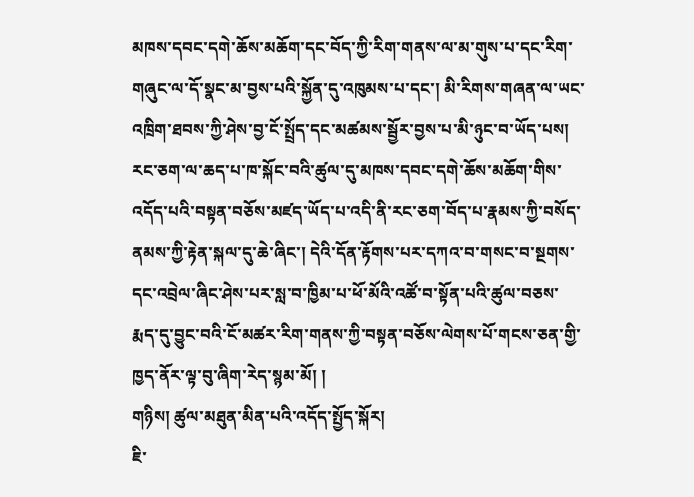མཁས་དབང་དགེ་ཆོས་མཆོག་དང་བོད་ཀྱི་རིག་གནས་ལ་མ་གུས་པ་དང་རིག་གཞུང་ལ་དོ་སྣང་མ་བྱས་པའི་སྐྱོན་དུ་འཁུམས་པ་དང་། མི་རིགས་གཞན་ལ་ཡང་འཁྲིག་ཐབས་ཀྱི་ཤེས་བྱ་ངོ་སྤྲོད་དང་མཚམས་སྦྱོར་བྱས་པ་མི་ཉུང་བ་ཡོད་པས། རང་ཅག་ལ་ཆད་པ་ཁ་སྐོང་བའི་ཚུལ་དུ་མཁས་དབང་དགེ་ཆོས་མཆོག་གིས་འདོད་པའི་བསྟན་བཅོས་མཛད་ཡོད་པ་འདི་ནི་རང་ཅག་བོད་པ་རྣམས་ཀྱི་བསོད་ནམས་ཀྱི་རྟེན་སྐལ་དུ་ཆེ་ཞིང་། དེའི་དོན་རྟོགས་པར་དཀའ་བ་གསང་བ་སྔགས་དང་འབྲེལ་ཞིང་ཤེས་པར་སླ་བ་ཁྱིམ་པ་ཕོ་མོའི་འཚོ་བ་སྟོན་པའི་ཚུལ་བཅས་རྨད་དུ་བྱུང་བའི་ངོ་མཚར་རིག་གནས་ཀྱི་བསྟན་བཅོས་ལེགས་པོ་གངས་ཅན་གྱི་ཁྱད་ནོར་ལྟ་བུ་ཞིག་རེད་སྙམ་མོ། །
གཉིས། ཚུལ་མཐུན་མིན་པའི་འདོད་སྤྱོད་སྐོར།
ཇི་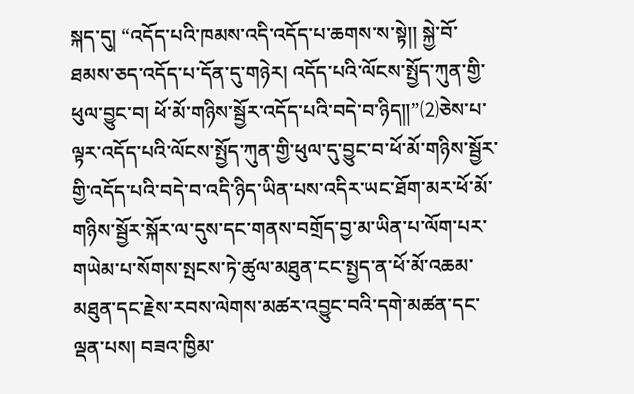སྐད་དུ། “འདོད་པའི་ཁམས་འདི་འདོད་པ་ཆགས་ས་སྟེ།། སྐྱེ་བོ་ཐམས་ཅད་འདོད་པ་དོན་དུ་གཉེར། འདོད་པའི་ལོངས་སྤྱོད་ཀུན་གྱི་ཕུལ་བྱུང་བ། ཕོ་མོ་གཉིས་སྦྱོར་འདོད་པའི་བདེ་བ་ཉིད༎”⑵ཅེས་པ་ལྟར་འདོད་པའི་ལོངས་སྤྱོད་ཀུན་གྱི་ཕུལ་དུ་བྱུང་བ་ཕོ་མོ་གཉིས་སྦྱོར་གྱི་འདོད་པའི་བདེ་བ་འདི་ཉིད་ཡིན་པས་འདིར་ཡང་ཐོག་མར་ཕོ་མོ་གཉིས་སྦྱོར་སྐོར་ལ་དུས་དང་གནས་བགྲོད་བྱ་མ་ཡིན་པ་ལོག་པར་གཡེམ་པ་སོགས་སྤངས་ཏེ་ཚུལ་མཐུན་ངང་སྤྱད་ན་ཕོ་མོ་འཆམ་མཐུན་དང་རྗེས་རབས་ལེགས་མཚར་འབྱུང་བའི་དགེ་མཚན་དང་ལྡན་པས། བཟའ་ཁྱིམ་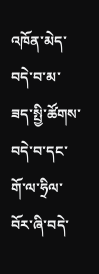འཁོན་མེད་བདེ་བ་མ་ཟད་སྤྱི་ཚོགས་བདེ་བ་དང་གོ་ལ་ཧྲིལ་བོར་ཞི་བདེ་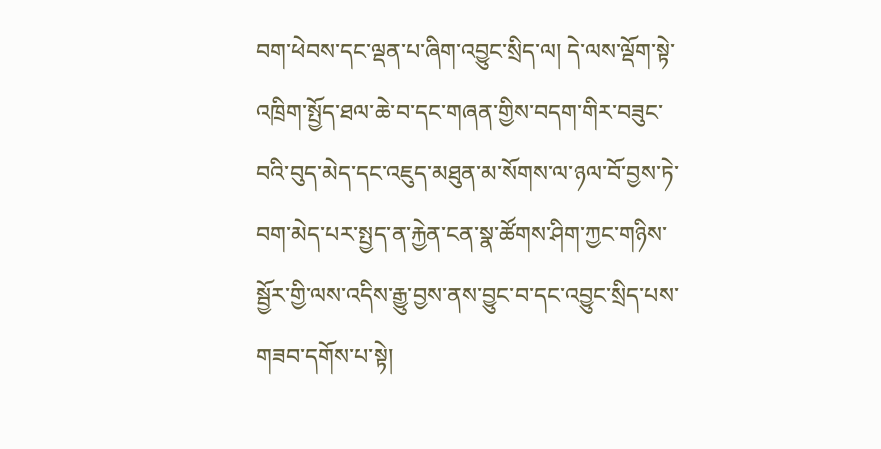བག་ཕེབས་དང་ལྡན་པ་ཞིག་འབྱུང་སྲིད་ལ། དེ་ལས་ལྡོག་སྟེ་འཁྲིག་སྤྱོད་ཐལ་ཆེ་བ་དང་གཞན་གྱིས་བདག་གིར་བཟུང་བའི་བུད་མེད་དང་འཇུད་མཐུན་མ་སོགས་ལ་ཉལ་བོ་བྱས་ཏེ་བག་མེད་པར་སྤྱད་ན་རྐྱེན་ངན་སྣ་ཚོགས་ཤིག་ཀྱང་གཉིས་སྦྱོར་གྱི་ལས་འདིས་རྒྱུ་བྱས་ནས་བྱུང་བ་དང་འབྱུང་སྲིད་པས་གཟབ་དགོས་པ་སྟེ།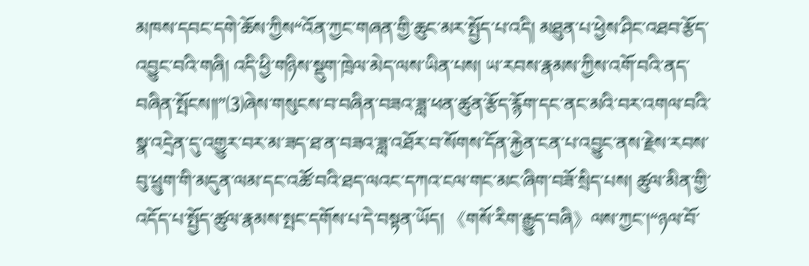མཁས་དབང་དགེ་ཆོས་ཀྱིས“འོན་ཀྱང་གཞན་གྱི་ཆུང་མར་སྤྱོད་པ་འདི། མཐུན་པ་ཕྱེས་ཤིང་འཐབ་རྩོད་འབྱུང་བའི་གཞི། འདི་ཕྱི་གཉིས་སྡུག་ཁྲེལ་མེད་ལས་ཡིན་པས། ཡ་རབས་རྣམས་ཀྱིས་འགོ་བའི་ནད་བཞིན་སྤོངས༎”⑶ཞེས་གསུངས་བ་བཞིན་བཟའ་ཟླ་ཕན་ཚུན་རྩོད་རྙོག་དང་ནང་མའི་བར་འགལ་བའི་སྣ་འདྲེན་དུ་འགྱུར་བར་མ་ཟད་ཐ་ན་བཟའ་ཟླ་འཐོར་བ་སོགས་དོན་རྐྱེན་ངན་པ་འབྱུང་ནས་རྗེས་རབས་བུ་ཕྲུག་གི་མདུན་ལམ་དང་འཚོ་བའི་ཐད་ལའང་དཀའ་ངལ་གང་མང་ཞིག་བཟོ་སྲིད་པས། ཚུལ་མིན་གྱི་འདོད་པ་སྤྱོད་ཚུལ་རྣམས་སྤང་དགོས་པ་དེ་བསྟན་ཡོད། 《གསོ་རིག་རྒྱུད་བཞི》ལས་ཀྱང་།“ཉལ་བོ་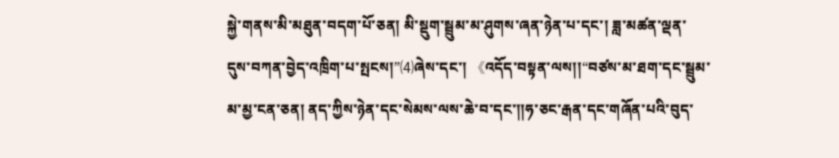སྐྱེ་གནས་མི་མཐུན་བདག་པོ་ཅན། མི་སྡུག་སྦྲུམ་མ་ཤུགས་ཞན་ཉེན་པ་དང་། ཟླ་མཚན་ལྡན་དུས་བཀན་བྱེད་འཁྲིག་པ་སྤངས།”⑷ཞེས་དང་། 《འདོད་བསྟན་ལས།།“བཙས་མ་ཐག་དང་སྦྲུམ་མ་མྱ་ངན་ཅན། ནད་ཀྱིས་ཉེན་དང་སེམས་ལས་ཆེ་བ་དང་༎ཧ་ཅང་རྒན་དང་གཞོན་པའི་བུད་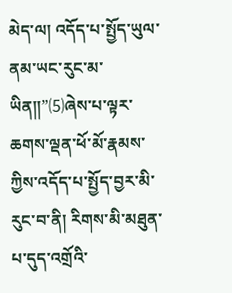མེད་ལ། འདོད་པ་སྤྱོད་ཡུལ་ནམ་ཡང་རུང་མ་ཡིན༎”⑸ཞེས་པ་ལྟར་ཆགས་ལྡན་ཕོ་མོ་རྣམས་ཀྱིས་འདོད་པ་སྤྱོད་བྱར་མི་རུང་བ་ནི། རིགས་མི་མཐུན་པ་དུད་འགྲོའི་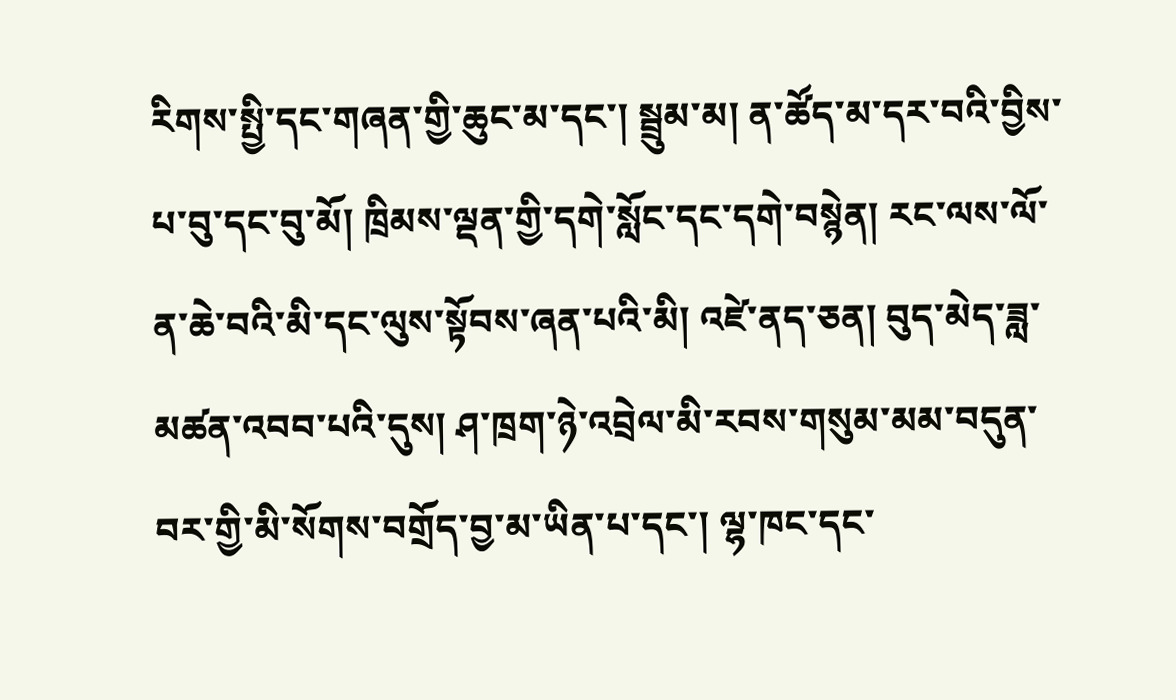རིགས་སྤྱི་དང་གཞན་གྱི་ཆུང་མ་དང་། སྦྲུམ་མ། ན་ཚོད་མ་དར་བའི་བྱིས་པ་བུ་དང་བུ་མོ། ཁྲིམས་ལྡན་གྱི་དགེ་སློང་དང་དགེ་བསྙེན། རང་ལས་ལོ་ན་ཆེ་བའི་མི་དང་ལུས་སྟོབས་ཞན་པའི་མི། འཛེ་ནད་ཅན། བུད་མེད་ཟླ་མཚན་འབབ་པའི་དུས། ཤ་ཁྲག་ཉེ་འབྲེལ་མི་རབས་གསུམ་མམ་བདུན་བར་གྱི་མི་སོགས་བགྲོད་བྱ་མ་ཡིན་པ་དང་། ལྷ་ཁང་དང་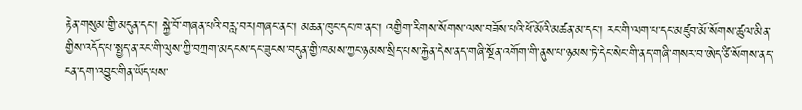རྟེན་གསུམ་གྱི་མདུན་དང་། སྐྱེ་བོ་གཞན་པའི་བརླ་བར།གཞང་ནང་། མཆན་ཁུང་དང་ཁ་ནང་། འགྱིག་རིགས་སོགས་ལས་བཟོས་པའི་ཕོ་མོའི་མཚན་མ་དང་། རང་གི་ལག་པ་དང་མཛུབ་མོ་སོགས་ཚུལ་མིན་གྱིས་འདོད་པ་སྤྱད་ན་རང་གི་ལུས་ཀྱི་བཀྲག་མདངས་དང་ཟུངས་བདུན་གྱི་ཁམས་ཀྱང་ཉམས་སྲིད་པས་རྐྱེན་དེས་ནད་གཞི་སྔོན་འགོག་གི་ནུས་པ་ཉམས་ཏེ་དེང་སེང་གི་ནད་གཞི་གསར་བ་ཨེད་ཙི་སོགས་ནད་ངན་དག་འབྱུང་གིན་ཡོད་པས་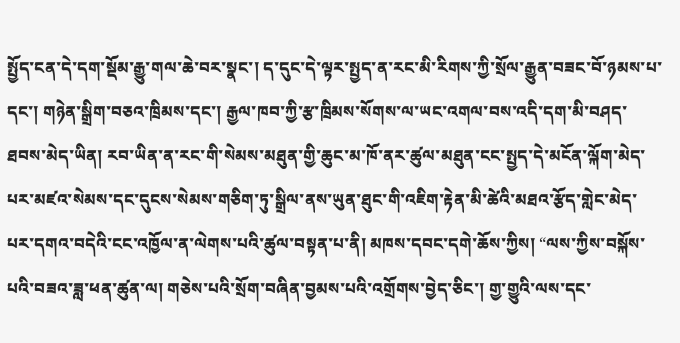སྤྱོད་ངན་དེ་དག་སྡོམ་རྒྱུ་གལ་ཆེ་བར་སྣང་། ད་དུང་དེ་ལྟར་སྤྱད་ན་རང་མི་རིགས་ཀྱི་སྲོལ་རྒྱུན་བཟང་བོ་ཉམས་པ་དང་། གཉེན་སྒྲིག་བཅའ་ཁྲིམས་དང་། རྒྱལ་ཁབ་ཀྱི་རྩ་ཁྲིམས་སོགས་ལ་ཡང་འགལ་བས་འདི་དག་མི་བཤད་ཐབས་མེད་ཡིན། རབ་ཡིན་ན་རང་གི་སེམས་མཐུན་གྱི་ཆུང་མ་ཁོ་ནར་ཚུལ་མཐུན་ངང་སྤྱད་དེ་མངོན་ལྐོག་མེད་པར་མཛའ་སེམས་དང་དུངས་སེམས་གཅིག་ཏུ་སྒྲིལ་ནས་ཡུན་ཐུང་གི་འཇིག་རྟེན་མི་ཚེའི་མཐའ་རྩོད་གླེང་མེད་པར་དགའ་བདེའི་ངང་འཁྱོལ་ན་ལེགས་པའི་ཚུལ་བསྟན་པ་ནི། མཁས་དབང་དགེ་ཆོས་ཀྱིས། “ལས་ཀྱིས་བསྐོས་པའི་བཟའ་ཟླ་ཕན་ཚུན་ལ། གཅེས་པའི་སྲོག་བཞིན་བྱམས་པའི་འགྲོགས་བྱེད་ཅིང་། གྱ་གྱུའི་ལས་དང་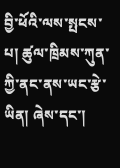བྱི་ཕོའི་ལས་སྤངས་པ། ཚུལ་ཁྲིམས་ཀུན་ཀྱི་ནང་ནས་ཡང་རྩེ་ཡིན། ཞེས་དང་།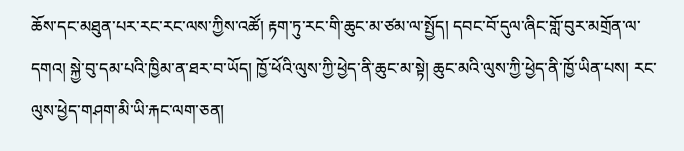ཆོས་དང་མཐུན་པར་རང་རང་ལས་ཀྱིས་འཚོ། རྟག་ཏུ་རང་གི་ཆུང་མ་ཙམ་ལ་སྤྱོད། དབང་བོ་དུལ་ཞིང་གློ་བུར་མགྲོན་ལ་དགའ། སྐྱེ་བུ་དམ་པའི་ཁྱིམ་ན་ཐར་བ་ཡོད། ཁྱོ་ཕོའི་ལུས་ཀྱི་ཕྱེད་ནི་ཆུང་མ་སྟེ། ཆུང་མའི་ལུས་ཀྱི་ཕྱེད་ནི་ཁྱོ་ཡིན་པས། རང་ལུས་ཕྱེད་གཤག་མི་ཡི་རྐང་ལག་ཅན།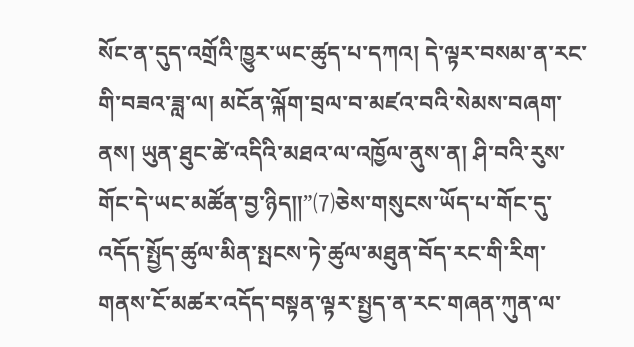སོང་ན་དུད་འགྲོའི་ཁྱུར་ཡང་ཚུད་པ་དཀའ། དེ་ལྟར་བསམ་ན་རང་གི་བཟའ་ཟླ་ལ། མངོན་ལྐོག་བྲལ་བ་མཛའ་བའི་སེམས་བཞག་ནས། ཡུན་ཐུང་ཚེ་འདིའི་མཐའ་ལ་འཁྱོལ་ནུས་ན། ཤི་བའི་རུས་གོང་དེ་ཡང་མཚོན་བྱ་ཉིད༎”⑺ཅེས་གསུངས་ཡོད་པ་གོང་དུ་འདོད་སྤྱོད་ཚུལ་མིན་སྤངས་ཏེ་ཚུལ་མཐུན་བོད་རང་གི་རིག་གནས་ངོ་མཚར་འདོད་བསྟན་ལྟར་སྤྱད་ན་རང་གཞན་ཀུན་ལ་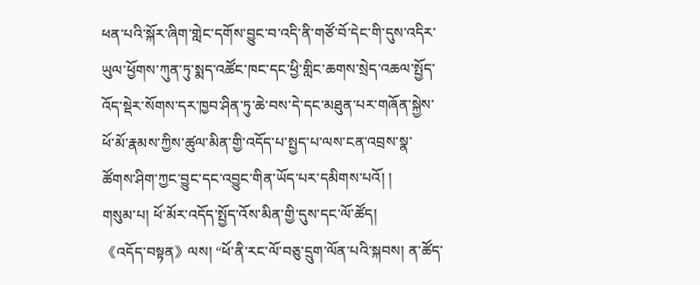ཕན་པའི་སྐོར་ཞིག་གླེང་དགོས་བྱུང་བ་འདི་ནི་གཙོ་བོ་དེང་གི་དུས་འདིར་ཡུལ་ཕྱོགས་ཀུན་ཏུ་སྨད་འཚོང་ཁང་དང་ཕྱི་གླིང་ཆགས་སྲེད་འཆལ་སྤྱོད་འོད་སྡེར་སོགས་དར་ཁྱབ་ཤིན་ཏུ་ཆེ་བས་དེ་དང་མཐུན་པར་གཞོན་སྐྱེས་ཕོ་མོ་རྣམས་ཀྱིས་ཚུལ་མིན་གྱི་འདོད་པ་སྤྱད་པ་ལས་ངན་འབྲས་སྣ་ཚོགས་ཤིག་ཀྱང་བྱུང་དང་འབྱུང་གིན་ཡོད་པར་དམིགས་པའོ། །
གསུམ་པ། ཕོ་མོར་འདོད་སྤྱོད་འོས་མིན་གྱི་དུས་དང་ལོ་ཚོད།
《འདོད་བསྟན》ལས། “ཕོ་ནི་རང་ལོ་བཅུ་དྲུག་ལོན་པའི་སྐབས། ན་ཚོད་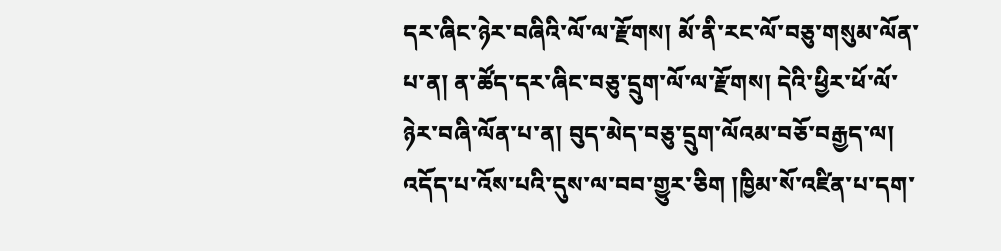དར་ཞིང་ཉེར་བཞིའི་ལོ་ལ་རྫོགས། མོ་ནི་རང་ལོ་བཅུ་གསུམ་ལོན་པ་ན། ན་ཚོད་དར་ཞིང་བཅུ་དྲུག་ལོ་ལ་རྫོགས། དེའི་ཕྱིར་ཕོ་ལོ་ཉེར་བཞི་ལོན་པ་ན། བུད་མེད་བཅུ་དྲུག་ལོའམ་བཅོ་བརྒྱད་ལ། འདོད་པ་འོས་པའི་དུས་ལ་བབ་གྱུར་ཅིག །ཁྱིམ་སོ་འཛིན་པ་དག་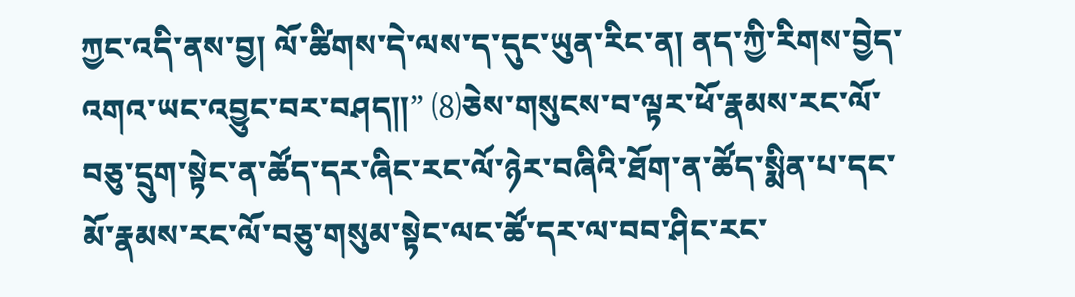ཀྱང་འདི་ནས་བྱ། ལོ་ཚིགས་དེ་ལས་ད་དུང་ཡུན་རིང་ན། ནད་ཀྱི་རིགས་བྱེད་འགའ་ཡང་འབྱུང་བར་བཤད༎” ⑻ཅེས་གསུངས་བ་ལྟར་ཕོ་རྣམས་རང་ལོ་བཅུ་དྲུག་སྟེང་ན་ཚོད་དར་ཞིང་རང་ལོ་ཉེར་བཞིའི་ཐོག་ན་ཚོད་སྨིན་པ་དང་མོ་རྣམས་རང་ལོ་བཅུ་གསུམ་སྟེང་ལང་ཚོ་དར་ལ་བབ་ཤིང་རང་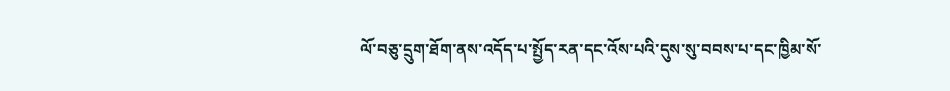ལོ་བཅུ་དྲུག་ཐོག་ནས་འདོད་པ་སྤྱོད་རན་དང་འོས་པའི་དུས་སུ་བབས་པ་དང་ཁྱིམ་སོ་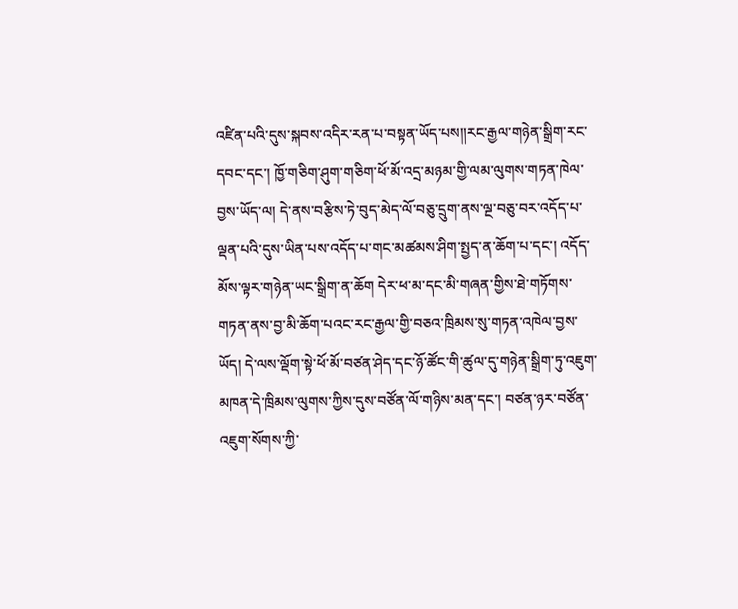འཛིན་པའི་དུས་སྐབས་འདིར་རན་པ་བསྟན་ཡོད་པས༎རང་རྒྱལ་གཉེན་སྒྲིག་རང་དབང་དང་། ཁྱོ་གཅིག་ཤུག་གཅིག་ཕོ་མོ་འདྲ་མཉམ་གྱི་ལམ་ལུགས་གཏན་ཁེལ་བྱས་ཡོད་ལ། དེ་ནས་བརྩིས་ཏེ་བུད་མེད་ལོ་བཅུ་དྲུག་ནས་ལྔ་བཅུ་བར་འདོད་པ་ལྡན་པའི་དུས་ཡིན་པས་འདོད་པ་གང་མཚམས་ཤིག་སྤྱད་ན་ཆོག་པ་དང་། འདོད་མོས་ལྟར་གཉེན་ཡང་སྒྲིག་ན་ཆོག དེར་ཕ་མ་དང་མི་གཞན་གྱིས་ཐེ་གཏོགས་གཏན་ནས་བྱ་མི་ཆོག་པའང་རང་རྒྱལ་གྱི་བཅའ་ཁྲིམས་སུ་གཏན་འཁེལ་བྱས་ཡོད། དེ་ལས་ལྡོག་སྟེ་ཕོ་མོ་བཙན་ཤེད་དང་ཉོ་ཚོང་གི་ཚུལ་དུ་གཉེན་སྒྲིག་ཏུ་འཇུག་མཁན་དེ་ཁྲིམས་ལུགས་ཀྱིས་དུས་བཙོན་ལོ་གཉིས་མན་དང་། བཙན་ཉར་བཙོན་འཇུག་སོགས་ཀྱི་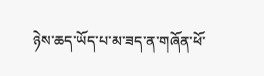ཉེས་ཆད་ཡོད་པ་མ་ཟད་ན་གཞོན་ཕོ་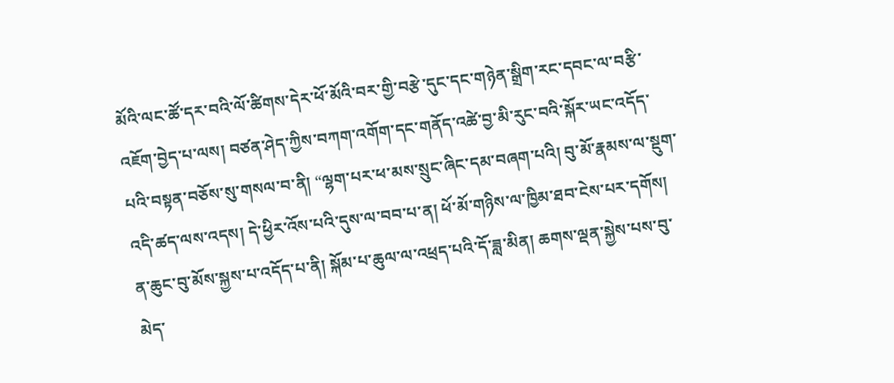མོའི་ལང་ཚོ་དར་བའི་ལོ་ཚིགས་དེར་ཕོ་མོའི་བར་གྱི་བརྩེ་དུང་དང་གཉེན་སྒྲིག་རང་དབང་ལ་བརྩི་འཇོག་བྱེད་པ་ལས། བཙན་ཤེད་ཀྱིས་བཀག་འགོག་དང་གནོད་འཚེ་བྱ་མི་རུང་བའི་སྐོར་ཡང་འདོད་པའི་བསྟན་བཅོས་སུ་གསལ་བ་ནི། “ལྷག་པར་ཕ་མས་སྲུང་ཞིང་དམ་བཞག་པའི། བུ་མོ་རྣམས་ལ་སྡུག་འདི་ཚད་ལས་འདས། དེ་ཕྱིར་འོས་པའི་དུས་ལ་བབ་པ་ན། ཕོ་མོ་གཉིས་ལ་ཁྱིམ་ཐབ་ངེས་པར་དགོས། ན་ཆུང་བུ་མོས་སྐྱས་པ་འདོད་པ་ནི། སྐོམ་པ་ཆུལ་ལ་འཕྲད་པའི་དོ་ཟླ་མིན། ཆགས་ལྡན་སྐྱེས་པས་བུ་མེད་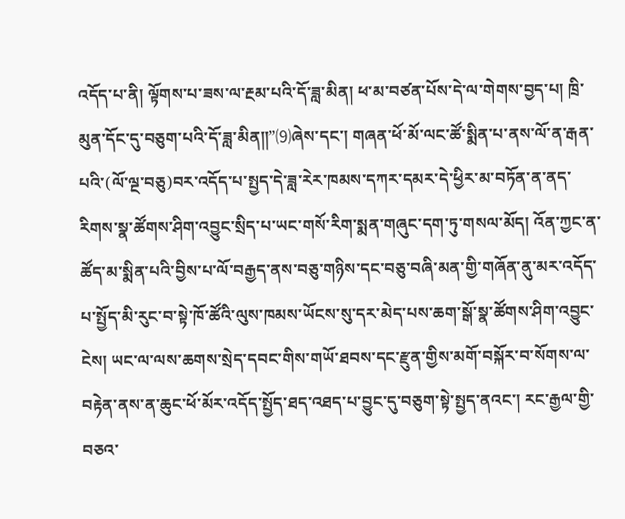འདོད་པ་ནི། ལྟོགས་པ་ཟས་ལ་རྔམ་པའི་དོ་ཟླ་མིན། ཕ་མ་བཙན་པོས་དེ་ལ་གེགས་བྱད་པ། ཁྲི་མུན་དོང་དུ་བཅུག་པའི་དོ་ཟླ་མིན༎”⑼ཞེས་དང་། གཞན་ཕོ་མོ་ལང་ཚོ་སྨིན་པ་ནས་ལོ་ན་རྒན་པའི་(ལོ་ལྔ་བཅུ)བར་འདོད་པ་སྤྱད་དེ་ཟླ་རེར་ཁམས་དཀར་དམར་དེ་ཕྱིར་མ་བཏོན་ན་ནད་རིགས་སྣ་ཚོགས་ཤིག་འབྱུང་སྲིད་པ་ཡང་གསོ་རིག་སྨན་གཞུང་དག་ཏུ་གསལ་མོད། འོན་ཀྱང་ན་ཚོད་མ་སྨིན་པའི་བྱིས་པ་ལོ་བརྒྱད་ནས་བཅུ་གཉིས་དང་བཅུ་བཞི་མན་གྱི་གཞོན་ནུ་མར་འདོད་པ་སྤྱོད་མི་རུང་བ་སྟེ་ཁོ་ཚོའི་ལུས་ཁམས་ཡོངས་སུ་དར་མེད་པས་ཆག་སྒོ་སྣ་ཚོགས་ཤིག་འབྱུང་ངེས། ཡང་ལ་ལས་ཆགས་སྲེད་དབང་གིས་གཡོ་ཐབས་དང་རྫུན་གྱིས་མགོ་བསྐོར་བ་སོགས་ལ་བརྟེན་ནས་ན་ཆུང་ཕོ་མོར་འདོད་སྤྱོད་ཐད་འཐད་པ་བྱུང་དུ་བཅུག་སྟེ་སྤྱད་ནའང་། རང་རྒྱལ་གྱི་བཅའ་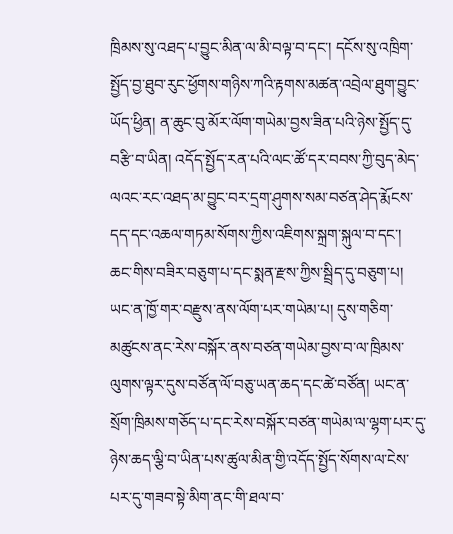ཁྲིམས་སུ་འཐད་པ་བྱུང་མིན་ལ་མི་བལྟ་བ་དང་། དངོས་སུ་འཁྲིག་སྤྱོད་བྱ་ཐུབ་རུང་ཕྱོགས་གཉིས་ཀའི་རྟགས་མཚན་འབྲེལ་ཐུག་བྱུང་ཡོད་ཕྱིན། ན་ཆུང་བུ་མོར་ལོག་གཡེམ་བྱས་ཟིན་པའི་ཉེས་སྤྱོད་དུ་བརྩི་བ་ཡིན། འདོད་སྤྱོད་རན་པའི་ལང་ཚོ་དར་བབས་ཀྱི་བུད་མེད་ལའང་རང་འཐད་མ་བྱུང་བར་དྲག་ཤུགས་སམ་བཙན་ཤེད་རྨོངས་དད་དང་འཆལ་གཏམ་སོགས་ཀྱིས་འཇིགས་སྐྲག་སྐུལ་བ་དང་། ཆང་གིས་བཟིར་བཅུག་པ་དང་སྨན་རྫས་ཀྱིས་སྦྲིད་དུ་བཅུག་པ། ཡང་ན་ཁྱོ་གར་བརྫུས་ནས་ལོག་པར་གཡེམ་པ། དུས་གཅིག་མཚུངས་ནང་རེས་བསྐོར་ནས་བཙན་གཡེམ་བྱས་བ་ལ་ཁྲིམས་ལུགས་ལྟར་དུས་བཙོན་ལོ་བཅུ་ཡན་ཆད་དང་ཚེ་བཙོན། ཡང་ན་སྲོག་ཁྲིམས་གཅོད་པ་དང་རེས་བསྐོར་བཙན་གཡེམ་ལ་ལྷག་པར་དུ་ཉེས་ཆད་ལྕི་བ་ཡིན་པས་ཚུལ་མིན་གྱི་འདོད་སྤྱོད་སོགས་ལ་ངེས་པར་དུ་གཟབ་སྟེ་མིག་ནང་གི་ཐལ་བ་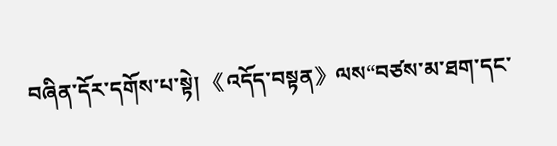བཞིན་དོར་དགོས་པ་སྟེ། 《འདོད་བསྟན》ལས“བཙས་མ་ཐག་དང་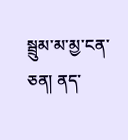སྦྲུམ་མ་མྱ་ངན་ཅན། ནད་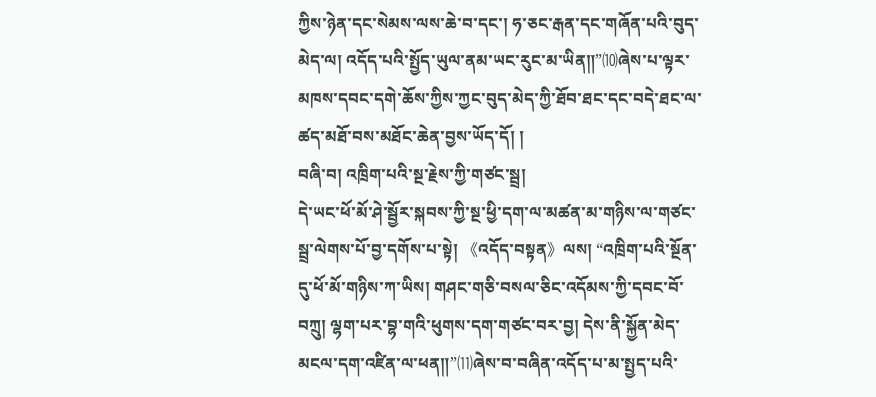ཀྱིས་ཉེན་དང་སེམས་ལས་ཆེ་བ་དང་། ཧ་ཅང་རྒན་དང་གཞོན་པའི་བུད་མེད་ལ། འདོད་པའི་སྤྱོད་ཡུལ་ནམ་ཡང་རུང་མ་ཡིན༎”⑽ཞེས་པ་ལྟར་མཁས་དབང་དགེ་ཆོས་ཀྱིས་ཀྱང་བུད་མེད་ཀྱི་ཐོབ་ཐང་དང་བདེ་ཐང་ལ་ཚད་མཐོ་བས་མཐོང་ཆེན་བྱས་ཡོད་དོ། །
བཞི་བ། འཁྲིག་པའི་སྔ་རྗེས་ཀྱི་གཙང་སྦྲ།
དེ་ཡང་ཕོ་མོ་ཤེ་སྦྱོར་སྐབས་ཀྱི་སྔ་ཕྱི་དག་ལ་མཚན་མ་གཉིས་ལ་གཙང་སྦྲ་ལེགས་པོ་བྱ་དགོས་པ་སྟེ། 《འདོད་བསྟན》ལས། “འཁྲིག་པའི་སྔོན་དུ་ཕོ་མོ་གཉིས་ཀ་ཡིས། གཤང་གཅི་བསལ་ཅིང་འདོམས་ཀྱི་དབང་བོ་བཀྲུ། ལྷག་པར་བྷ་གའི་ཕུགས་དག་གཙང་བར་བྱ། དེས་ནི་སྐྱོན་མེད་མངལ་དག་འཛིན་ལ་ཕན༎”⑾ཞེས་བ་བཞིན་འདོད་པ་མ་སྤྱད་པའི་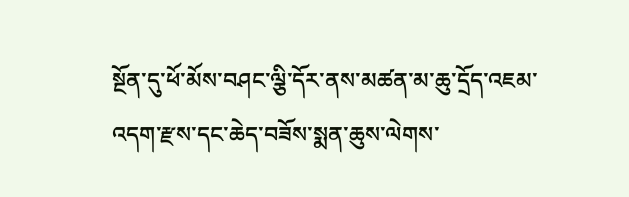སྔོན་དུ་ཕོ་མོས་བཤང་ལྕི་དོར་ནས་མཚན་མ་ཆུ་དྲོད་འཇམ་འདག་རྫས་དང་ཆེད་བཟོས་སྨན་ཆུས་ལེགས་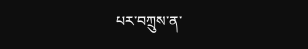པར་བཀྲུས་ན་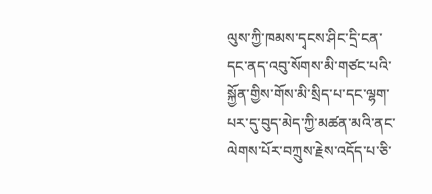ལུས་ཀྱི་ཁམས་དྭངས་ཤིང་དྲི་ངན་དང་ནད་འབུ་སོགས་མི་གཙང་པའི་སྐྱོན་གྱིས་གོས་མི་སྲིད་པ་དང་ལྷག་པར་དུ་བུད་མེད་ཀྱི་མཚན་མའི་ནང་ལེགས་པོར་བཀྲུས་རྗེས་འདོད་པ་ཅི་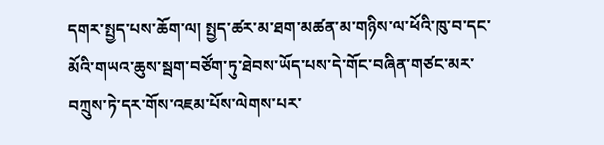དགར་སྤྱད་པས་ཆོག་ལ། སྤྱད་ཚར་མ་ཐག་མཚན་མ་གཉིས་ལ་ཕོའི་ཁུ་བ་དང་མོའི་གཡའ་ཆུས་སྦག་བཙོག་ཏུ་ཐེབས་ཡོད་པས་དེ་གོང་བཞིན་གཙང་མར་བཀྲུས་ཏེ་དར་གོས་འཇམ་པོས་ལེགས་པར་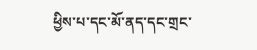ཕྱིས་པ་དང་མོ་ནད་དང་གྲང་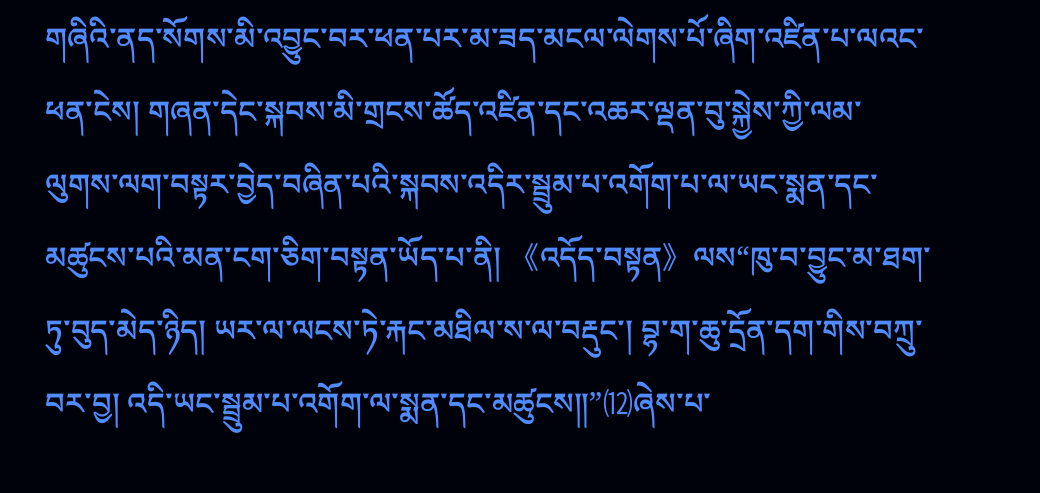གཞིའི་ནད་སོགས་མི་འབྱུང་བར་ཕན་པར་མ་ཟད་མངལ་ལེགས་པོ་ཞིག་འཛིན་པ་ལའང་ཕན་ངེས། གཞན་དེང་སྐབས་མི་གྲངས་ཚོད་འཛིན་དང་འཆར་ལྡན་བུ་སྐྱེས་ཀྱི་ལམ་ལུགས་ལག་བསྟར་བྱེད་བཞིན་པའི་སྐབས་འདིར་སྦྲུམ་པ་འགོག་པ་ལ་ཡང་སྨན་དང་མཚུངས་པའི་མན་ངག་ཅིག་བསྟན་ཡོད་པ་ནི། 《འདོད་བསྟན》ལས“ཁུ་བ་བྱུང་མ་ཐག་ཏུ་བུད་མེད་ཉིད། ཡར་ལ་ལངས་ཏེ་རྐང་མཐིལ་ས་ལ་བརྡུང་། བྷ་ག་ཆུ་དྲོན་དག་གིས་བཀྲུ་བར་བྱ། འདི་ཡང་སྦྲུམ་པ་འགོག་ལ་སྨན་དང་མཚུངས༎”⑿ཞེས་པ་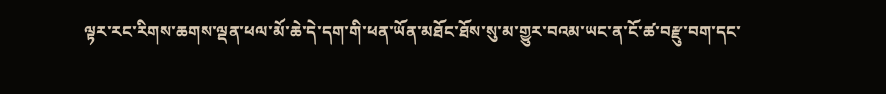ལྟར་རང་རིགས་ཆགས་ལྡན་ཕལ་མོ་ཆེ་དེ་དག་གི་ཕན་ཡོན་མཐོང་ཐོས་སུ་མ་གྱུར་བའམ་ཡང་ན་ངོ་ཚ་བརྫུ་བག་དང་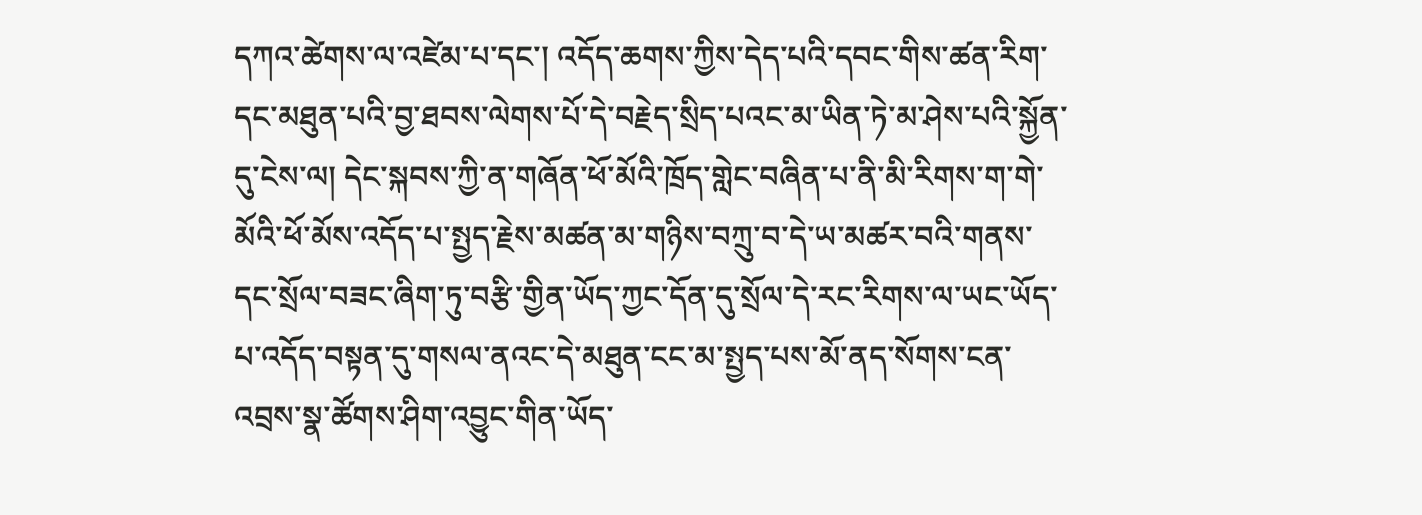དཀའ་ཚེགས་ལ་འཛེམ་པ་དང་། འདོད་ཆགས་ཀྱིས་དེད་པའི་དབང་གིས་ཚན་རིག་དང་མཐུན་པའི་བྱ་ཐབས་ལེགས་པོ་དེ་བརྗེད་སྲིད་པའང་མ་ཡིན་ཏེ་མ་ཤེས་པའི་སྐྱོན་དུ་ངེས་ལ། དེང་སྐབས་ཀྱི་ན་གཞོན་ཕོ་མོའི་ཁྲོད་གླེང་བཞིན་པ་ནི་མི་རིགས་ག་གེ་མོའི་ཕོ་མོས་འདོད་པ་སྤྱད་རྗེས་མཚན་མ་གཉིས་བཀྲུ་བ་དེ་ཡ་མཚར་བའི་གནས་དང་སྲོལ་བཟང་ཞིག་ཏུ་བརྩི་གྱིན་ཡོད་ཀྱང་དོན་དུ་སྲོལ་དེ་རང་རིགས་ལ་ཡང་ཡོད་པ་འདོད་བསྟན་དུ་གསལ་ནའང་དེ་མཐུན་ངང་མ་སྤྱད་པས་མོ་ནད་སོགས་ངན་འབྲས་སྣ་ཚོགས་ཤིག་འབྱུང་གིན་ཡོད་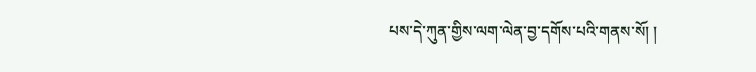པས་དེ་ཀུན་གྱིས་ལག་ལེན་བྱ་དགོས་པའི་གནས་སོ། །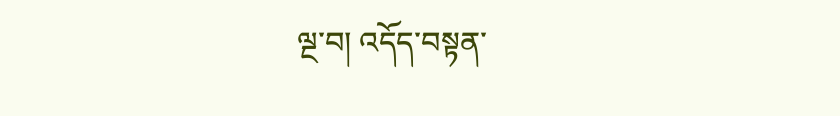ལྔ་བ། འདོད་བསྟན་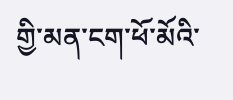གྱི་མན་ངག་ཕོ་མོའི་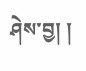ཤེས་བྱ། །